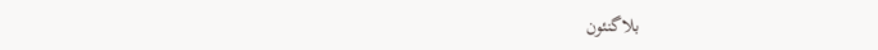بلاگنئون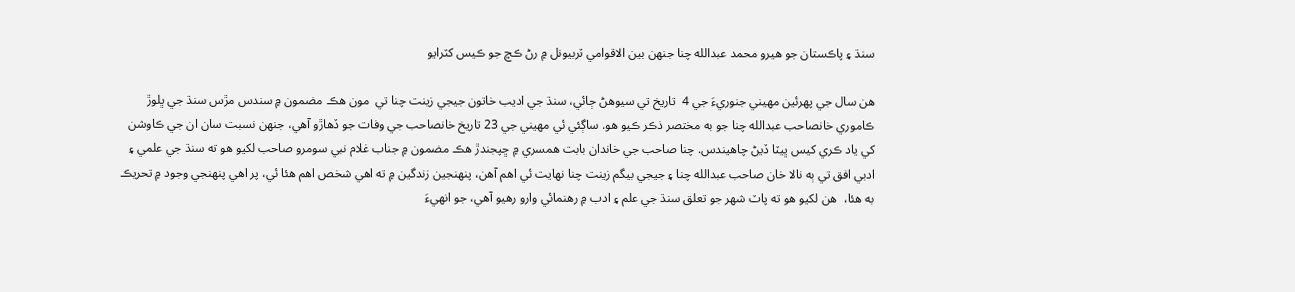سنڌ ۽ پاڪستان جو هيرو محمد عبدالله چنا جنهن بين الاقوامي ٽربيونل ۾ رڻ ڪڇ جو ڪيس کٽرايو

هن سال جي پھرئين مھيني جنوريءَ جي 4  تاريخ تي سيوهڻ ڄائي، سنڌ جي اديب خاتون جيجي زينت چنا تي  مون هڪ مضمون ۾ سندس مڙس سنڌ جي ڀلوڙ ڪاموري خانصاحب عبدالله چنا جو به مختصر ذڪر ڪيو هو. ساڳئي ئي مھيني جي 23 تاريخ خانصاحب جي وفات جو ڏهاڙو آهي، جنھن نسبت سان ان جي ڪاوشن کي ياد ڪري کيس ڀيٽا ڏيڻ چاهيندس. چنا صاحب جي خاندان بابت همسري ۾ ڇپجندڙ هڪ مضمون ۾ جناب غلام نبي سومرو صاحب لکيو هو ته سنڌ جي علمي ۽ ادبي افق تي ٻه نالا خان صاحب عبدالله چنا ۽ جيجي بيگم زينت چنا نھايت ئي اهم آهن، پنھنجين زندگين ۾ ته اهي شخص اهم هئا ئي، پر اهي پنهنجي وجود ۾ تحريڪ به هئا،  هن لکيو هو ته پاٽ شھر جو تعلق سنڌ جي علم ۽ ادب ۾ رهنمائي وارو رهيو آهي، جو انهيءَ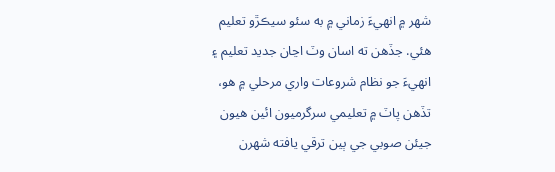شهر ۾ انهيءَ زماني ۾ به سئو سيڪڙو تعليم هئي. جڏهن ته اسان وٽ اڃان جديد تعليم ۽ انهيءَ جو نظام شروعات واري مرحلي ۾ هو، تڏهن پاٽ ۾ تعليمي سرگرميون ائين هيون جيئن صوبي جي ٻين ترقي يافته شھرن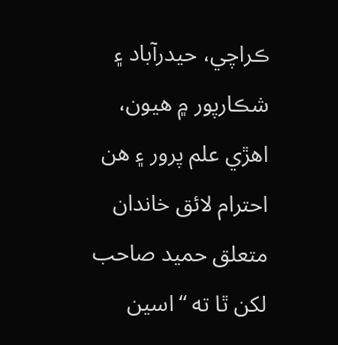ڪراچي، حيدرآباد ۽ شڪارپور ۾ هيون، اهڙي علم پرور ۽ هن احترام لائق خاندان متعلق حميد صاحب لکن ٿا ته “اسين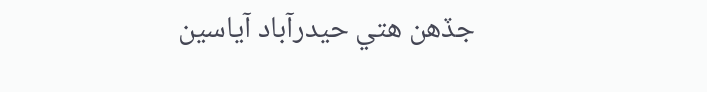جڏهن هتي حيدرآباد آياسين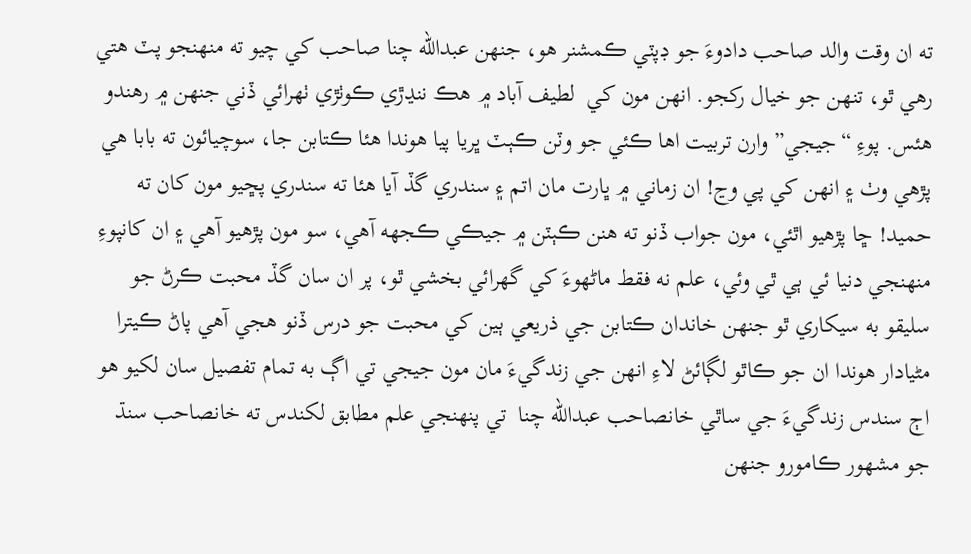ته ان وقت والد صاحب دادوءَ جو ڊپٽي ڪمشنر هو، جنهن عبدالله چنا صاحب کي چيو ته منھنجو پٽ هتي رهي ٿو، تنھن جو خيال رکجو. انهن مون کي  لطيف آباد ۾ هڪ ننڍڙي ڪوٺڙي ٺھرائي ڏني جنھن ۾ رهندو هئس. پوءِ “جيجي” وارن تربيت اها ڪئي جو وٽن ڪٻٽ ڀريا پيا هوندا هئا ڪتابن جا، سوچيائون ته بابا هي پڙهي وٺ ۽ انهن کي پي وڃ! ان زماني ۾ ڀارت مان اتم ۽ سندري گڏ آيا هئا ته سندري پڇيو مون کان ته حميد! ڇا پڙهيو اٿئي، مون جواب ڏنو ته هنن ڪٻٽن ۾ جيڪي ڪجهه آهي، سو مون پڙهيو آهي ۽ ان کانپوءِ منھنجي دنيا ئي ٻي ٿي وئي، علم نه فقط ماڻهوءَ کي گهرائي بخشي ٿو، پر ان سان گڏ محبت ڪرڻ جو سليقو به سيکاري ٿو جنھن خاندان ڪتابن جي ذريعي ٻين کي محبت جو درس ڏنو هجي آهي پاڻ ڪيترا مڻيادار هوندا ان جو ڪاٿو لڳائڻ لاءِ انھن جي زندگيءَ مان مون جيجي تي اڳ به تمام تفصيل سان لکيو هو اڄ سندس زندگيءَ جي ساٿي خانصاحب عبدالله چنا  تي پنھنجي علم مطابق لکندس ته خانصاحب سنڌ جو مشھور ڪامورو جنھن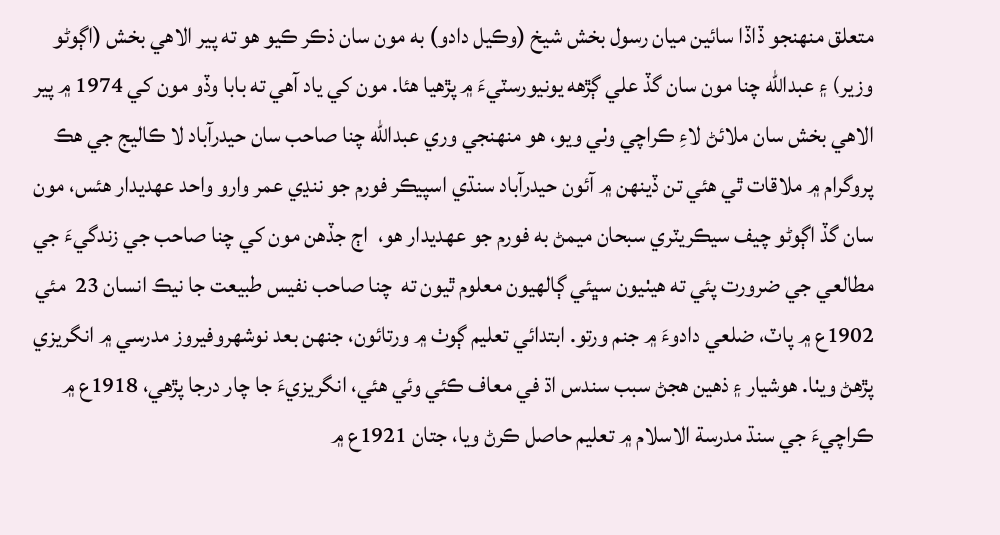متعلق منھنجو ڏاڏا سائين ميان رسول بخش شيخ (وڪيل دادو) به مون سان ذڪر ڪيو هو ته پير الاهي بخش (اڳوڻو وزير) ۽ عبدالله چنا مون سان گڏ علي ڳڙهه يونيورسٽيءَ ۾ پڙهيا هئا. مون کي ياد آهي ته بابا وڏو مون کي 1974 ۾ پير الاهي بخش سان ملائڻ لاءِ ڪراچي وٺي ويو، هو منھنجي وري عبدالله چنا صاحب سان حيدرآباد لا ڪاليج جي هڪ پروگرام ۾ ملاقات ٿي هئي تن ڏينھن ۾ آئون حيدرآباد سنڌي اسپيڪر فورم جو ننڍي عمر وارو واحد عھديدار هئس، مون سان گڏ اڳوڻو چيف سيڪريٽري سبحان ميمڻ به فورم جو عھديدار هو،  اڄ جڏهن مون کي چنا صاحب جي زندگيءَ جي مطالعي جي ضرورت پئي ته هيٺيون سڀئي ڳالهيون معلوم ٿيون ته  چنا صاحب نفيس طبيعت جا نيڪ انسان 23  مئي 1902ع ۾ پاٽ، ضلعي دادوءَ ۾ جنم ورتو. ابتدائي تعليم ڳوٺ ۾ ورتائون، جنھن بعد نوشھروفيروز مدرسي ۾ انگريزي پڙهڻ ويٺا. هوشيار ۽ ذهين هجڻ سبب سندس اڌ في معاف ڪئي وئي هئي، انگريزيءَ جا چار درجا پڙهي، 1918ع ۾ ڪراچيءَ جي سنڌ مدرسة الاسلام ۾ تعليم حاصل ڪرڻ ويا، جتان 1921ع ۾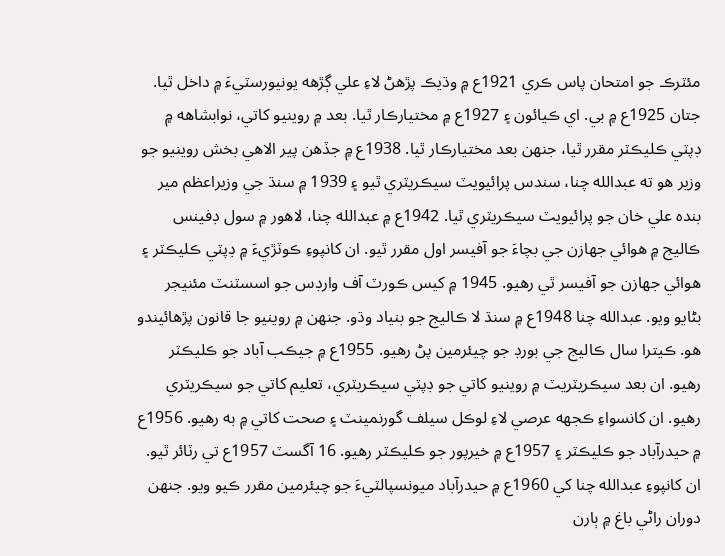مئٽرڪ جو امتحان پاس ڪري 1921ع ۾ وڌيڪ پڙهڻ لاءِ علي ڳڙهه يونيورسٽيءَ ۾ داخل ٿيا. جتان 1925ع ۾ بي. اي ڪيائون ۽ 1927ع ۾ مختيارڪار ٿيا. بعد ۾ روينيو کاتي، نوابشاهه ۾ ڊپٽي ڪليڪٽر مقرر ٿيا، جنھن بعد مختيارڪار ٿيا. 1938ع ۾ جڏهن پير الاهي بخش روينيو جو وزير هو ته عبدالله چنا، سندس پرائيويٽ سيڪريٽري ٿيو ۽ 1939 ۾ سنڌ جي وزيراعظم مير بنده علي خان جو پرائيويٽ سيڪريٽري ٿيا. 1942ع ۾ عبدالله چنا، لاهور ۾ سول ڊفينس ڪاليج ۾ هوائي جھازن جي بچاءَ جو آفيسر اول مقرر ٿيو. ان کانپوءِ ڪوٽڙيءَ ۾ ڊپٽي ڪليڪٽر ۽ هوائي جھازن جو آفيسر ٿي رهيو. 1945 ۾ کيس ڪورٽ آف وارڊس جو اسسٽنٽ مئنيجر بڻايو ويو. عبدالله چنا 1948ع ۾ سنڌ لا ڪاليج جو بنياد وڌو. جنهن ۾ روينيو جا قانون پڙهائيندو هو. ڪيترا سال ڪاليج جي بورڊ جو چيئرمين پڻ رهيو. 1955ع ۾ جيڪب آباد جو ڪليڪٽر رهيو. ان بعد سيڪريٽريٽ ۾ روينيو کاتي جو ڊپٽي سيڪريٽري، تعليم کاتي جو سيڪريٽري رهيو. ان کانسواءِ ڪجهه عرصي لاءِ لوڪل سيلف گورنمينٽ ۽ صحت کاتي ۾ به رهيو. 1956ع ۾ حيدرآباد جو ڪليڪٽر ۽ 1957ع ۾ خيرپور جو ڪليڪٽر رهيو. 16 آگسٽ 1957ع تي رٽائر ٿيو. ان کانپوءِ عبدالله چنا کي 1960ع ۾ حيدرآباد ميونسپالٽيءَ جو چيئرمين مقرر ڪيو ويو. جنهن دوران راڻي باغ ۾ ٻارن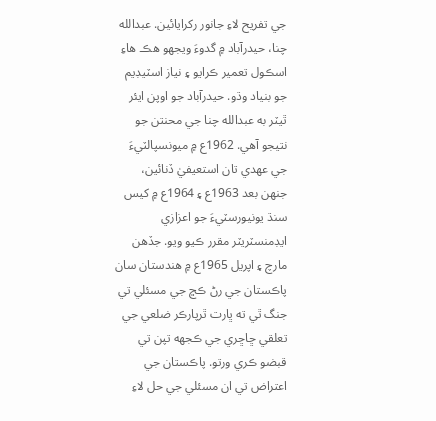جي تفريح لاءِ جانور رکرايائين. عبدالله چنا، حيدرآباد ۾ گدوءَ ويجهو هڪ هاءِ اسڪول تعمير ڪرايو ۽ نياز اسٽيڊيم جو بنياد وڌو. حيدرآباد جو اوپن ايئر ٿيٽر به عبدالله چنا جي محنتن جو نتيجو آهي. 1962ع ۾ ميونسپالٽيءَ جي عھدي تان استعيفيٰ ڏنائين، جنهن بعد 1963ع ۽ 1964ع ۾ کيس سنڌ يونيورسٽيءَ جو اعزازي ايڊمنسٽريٽر مقرر ڪيو ويو. جڏهن مارچ ۽ اپريل 1965ع ۾ هندستان سان پاڪستان جي رڻ ڪڇ جي مسئلي تي جنگ ٿي ته ڀارت ٿرپارڪر ضلعي جي تعلقي ڇاڇري جي ڪجهه تپن تي قبضو ڪري ورتو. پاڪستان جي اعتراض تي ان مسئلي جي حل لاءِ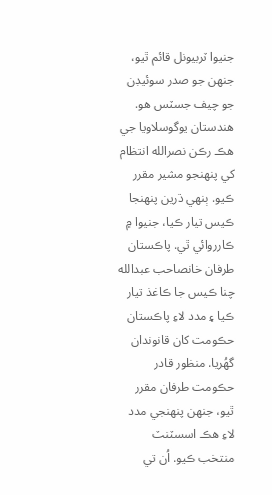جنيوا ٽربيونل قائم ٿيو، جنھن جو صدر سوئيڊن جو چيف جسٽس هو. هندستان يوگوسلاويا جي هڪ رڪن نصرالله انتظام کي پنھنجو مشير مقرر ڪيو. ٻنهي ڌرين پنھنجا ڪيس تيار ڪيا، جنيوا ۾ ڪارروائي ٿي. پاڪستان طرفان خانصاحب عبدالله چنا ڪيس جا ڪاغذ تيار ڪيا ۽ مدد لاءِ پاڪستان حڪومت کان قانوندان گهُريا. منظور قادر حڪومت طرفان مقرر ٿيو، جنھن پنهنجي مدد لاءِ هڪ اسسٽنٽ منتخب ڪيو. اُن تي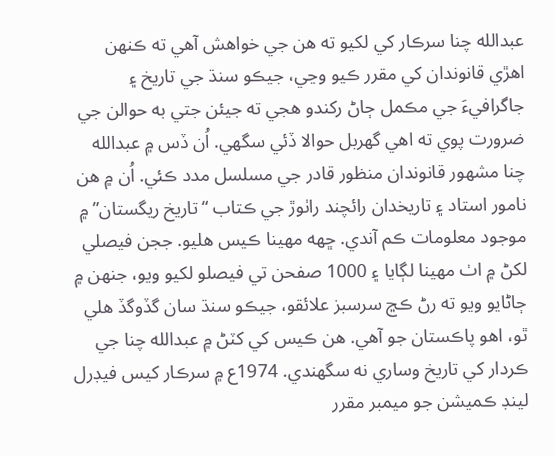عبدالله چنا سرڪار کي لکيو ته هن جي خواهش آهي ته ڪنھن اهڙي قانوندان کي مقرر ڪيو وڃي، جيڪو سنڌ جي تاريخ ۽ جاگرافيءَ جي مڪمل ڄاڻ رکندو هجي ته جيئن جتي به حوالن جي ضرورت پوي ته اهي گهربل حوالا ڏئي سگهي. اُن ڏس ۾ عبدالله چنا مشھور قانوندان منظور قادر جي مسلسل مدد ڪئي. اُن ۾ هن نامور استاد ۽ تاريخدان رائچند راٺوڙ جي ڪتاب “تاريخ ريگستان” ۾ موجود معلومات ڪم آندي. ڇهه مهينا ڪيس هليو. ججن فيصلي لکڻ ۾ اٺ مهينا لڳايا ۽ 1000 صفحن تي فيصلو لکيو ويو، جنهن ۾ ڄاڻايو ويو ته رڻ ڪڇ سرسبز علائقو، جيڪو سنڌ سان گڏوگڏ هلي ٿو، اهو پاڪستان جو آهي. هن ڪيس کي کٽڻ ۾ عبدالله چنا جي ڪردار کي تاريخ وساري نه سگهندي. 1974ع ۾ سرڪار کيس فيڊرل لينڊ ڪميشن جو ميمبر مقرر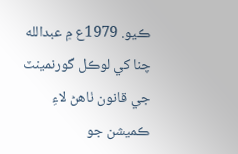ڪيو. 1979ع ۾ عبدالله چنا کي لوڪل گورنمينٽ جي قانون ٺاهڻ لاءِ ڪميشن جو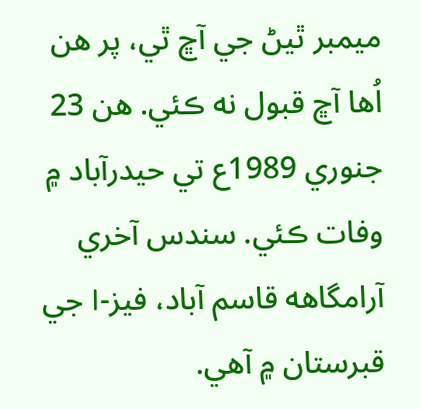ميمبر ٿيڻ جي آڇ ٿي، پر هن اُها آڇ قبول نه ڪئي. هن 23 جنوري 1989ع تي حيدرآباد ۾ وفات ڪئي. سندس آخري آرامگاهه قاسم آباد، فيز-I جي قبرستان ۾ آهي.